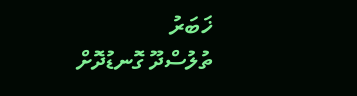ޚަބަރު
ތުލުސްދޫ ގޮނޑުދޮށް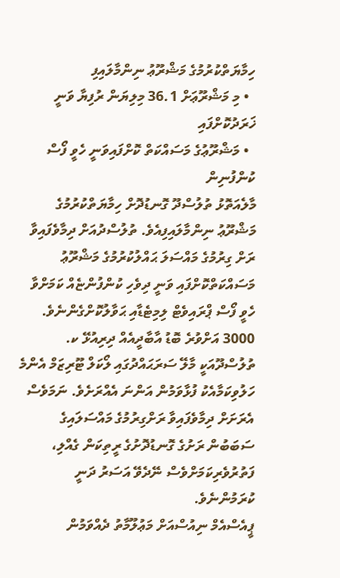ހިމާޔަތްކުރުމުގެ މަޝްރޫޢު ނިންމާލައިފި
  • މި މަޝްރޫޢަށް 36.1 މިލިޔަން ރުފިޔާ ވަނީ ޚަރަދުކޮށްފައި
  • މަޝްރޫޢުގެ މަސައްކަތް ކޮށްފައިވަނީ ހެވީ ފޯސް ކުންފުނިން
މާލެއަތޮޅު ތުލުސްދޫ ގޮނޑުދޮށް ހިމާޔަތްކުރުމުގެ މަޝްރޫޢު ނިންމާލައިފިއެވެ. ތުލުސްދުއަށް ދިމާވެފައިވާ ރަށް ގިރުމުގެ މައްސަލަ ޙައްލުކުރުމުގެ މަޝްރޫޢު މަސައްކަތްކޮށްފައި ވަނީ ދިވެހި ކުންފުންޏެއް ކަމަށްވާ ހެވީ ފޯސް ޕްރައިވެޓް ލިމިޓެޑާއި ޙަވާލުކޮށްގެންނެވެ.
3000 އަށްވުރެ ބޮޑު އާބާދީއެއް ދިރިއުޅޭ ކ. ތުލުސްދޫއަކީ މާލޭ ސަރަޙައްދުގައި ލޯކަލް ޓޫރިޒަމް އެންމެ ހަލުވިކަމާއެކު ފުޅާވަމުން އަންނަ އެއްރަށެވެ. ނަމަވެސް އެރަށަށް ދިމާވެފައިވާ ރަށްގިރުމުގެ މައްސަލައިގެ ސަބަބުން ރަށުގެ ގޮނޑުދޮށުގެ ރީތިކަން ގެއްލި، ފަތުރުވެރިކަމަށްވެސް ނޭދެވޭ އަސަރު ދަނީ ކުރަމުންނެވެ.
ޕީއެސްއެމް ނިއުސްއަށް މަޢުލޫމާތު ދެއްވަމުން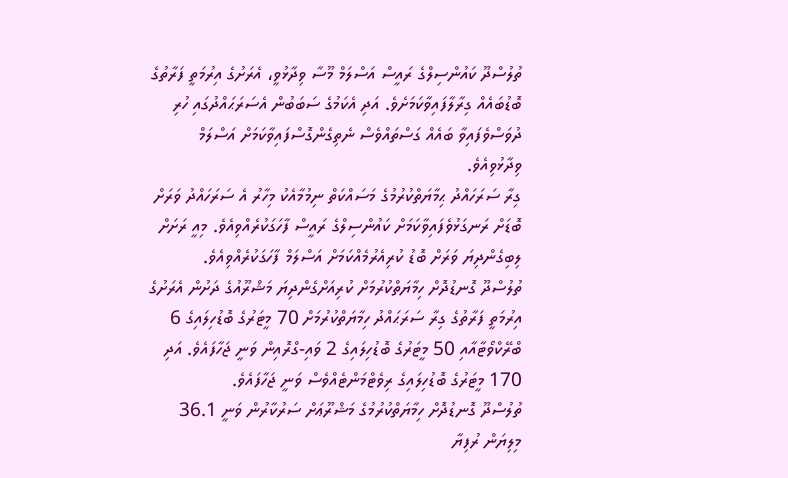ތުލުސްދޫ ކައުންސިލްގެ ރައީސް އަސްލަމް މޫސާ ވިދާޅުވީ، އެރަށުގެ އިރުމަތީ ފަރާތުގެ ބޮޑުބައެއް ގިރާލާފައިވާކަމަށެވެ. އަދި އެކަމުގެ ސަބަބުން އެސަރަޙައްދުގައި ހުރި ދުވަސްވެފައިވާ ބައެއް ގަސްތައްވެސް ނެތިގެންގޮސްފައިވާކަމަށް އަސްލަމް ވިދާޅުވިއެވެ.
ގިރާ ސަރަހައްދު ޙިމާޔަތްކުރުމުގެ މަސައްކަތް ނިމުމާއެކު މިހާރު އެ ސަރަހައްދު ވަރަށް ބޮޑަށް ރަނގަޅުވެފައިވާކަމަށް ކައުންސިލްގެ ރައީސް ފާހަގަކުރެއްވިއެވެ. މިއީ ރަށަށް ލިބިގެންދިޔަ ވަރަށް ބޮޑު ކުރިއެރުމެއްކަމަށް އަސްލަމް ފާހަގަކުރެއްވިއެވެ.
ތުލުސްދޫ ގޮނޑުދޮށް ހިމާޔަތްކުރުމަށް ކުރިއަށްގެންދިޔަ މަޝްރޫއުގެ ދަށުން އެރަށުގެ އިރުމަތީ ފަރާތުގެ ގިރާ ސަރަޙައްދު ހިމާޔަތްކުރުމަށް 70 މީޓަރުގެ ބޮޑުހިލައިގެ 6 ބްރޭކްވޯޓާއާއި 50 މީޓަރުގެ ބޮޑުހިލައިގެ 2 ވައި-ގްރޮއިން ވަނީ ޖަހާފައެވެ. އަދި 170 މީޓަރުގެ ބޮޑުހިލައިގެ ރިވެޓްމަންޓެއްވެސް ވަނީ ޖަހާފައެވެ.
ތުލުސްދޫ ގޮނޑުދޮށް ހިމާޔަތްކުރުމުގެ މަޝްރޫޢަށް ސަރުކާރުން ވަނީ 36.1 މިލިޔަން ރުފިޔާ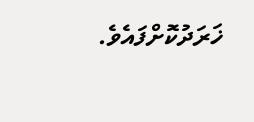ޚަރަދުކޮށްފައެވެ.